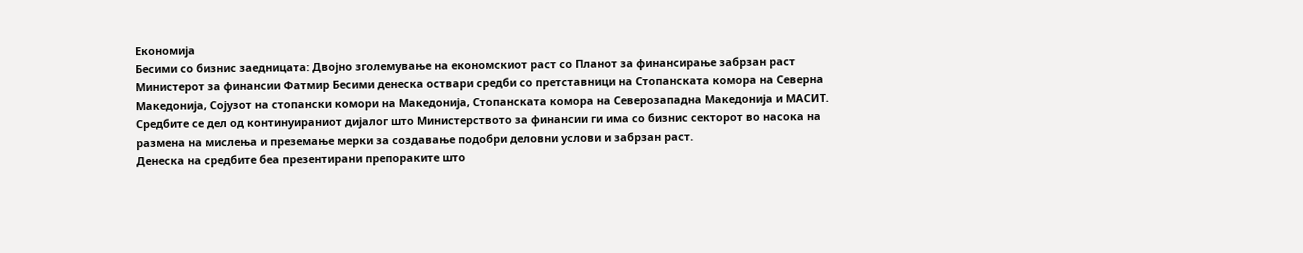Економија
Бесими со бизнис заедницата: Двојно зголемување на економскиот раст со Планот за финансирање забрзан раст
Министерот за финансии Фатмир Бесими денеска оствари средби со претставници на Стопанската комора на Северна Македонија, Сојузот на стопански комори на Македонија, Стопанската комора на Северозападна Македонија и МАСИТ. Средбите се дел од континуираниот дијалог што Министерството за финансии ги има со бизнис секторот во насока на размена на мислења и преземање мерки за создавање подобри деловни услови и забрзан раст.
Денеска на средбите беа презентирани препораките што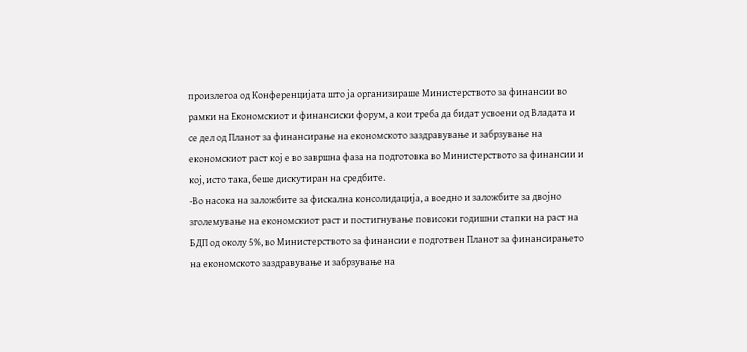произлегоа од Конференцијата што ја организираше Министерството за финансии во рамки на Економскиот и финансиски форум, а кои треба да бидат усвоени од Владата и се дел од Планот за финансирање на економското заздравување и забрзување на економскиот раст кој е во завршна фаза на подготовка во Министерството за финансии и кој, исто така, беше дискутиран на средбите.
-Во насока на заложбите за фискална консолидација, а воедно и заложбите за двојно зголемување на економскиот раст и постигнување повисоки годишни стапки на раст на БДП од околу 5%, во Министерството за финансии е подготвен Планот за финансирањето на економското заздравување и забрзување на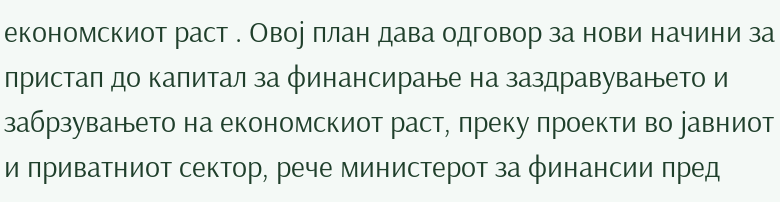економскиот раст . Овој план дава одговор за нови начини за пристап до капитал за финансирање на заздравувањето и забрзувањето на економскиот раст, преку проекти во јавниот и приватниот сектор, рече министерот за финансии пред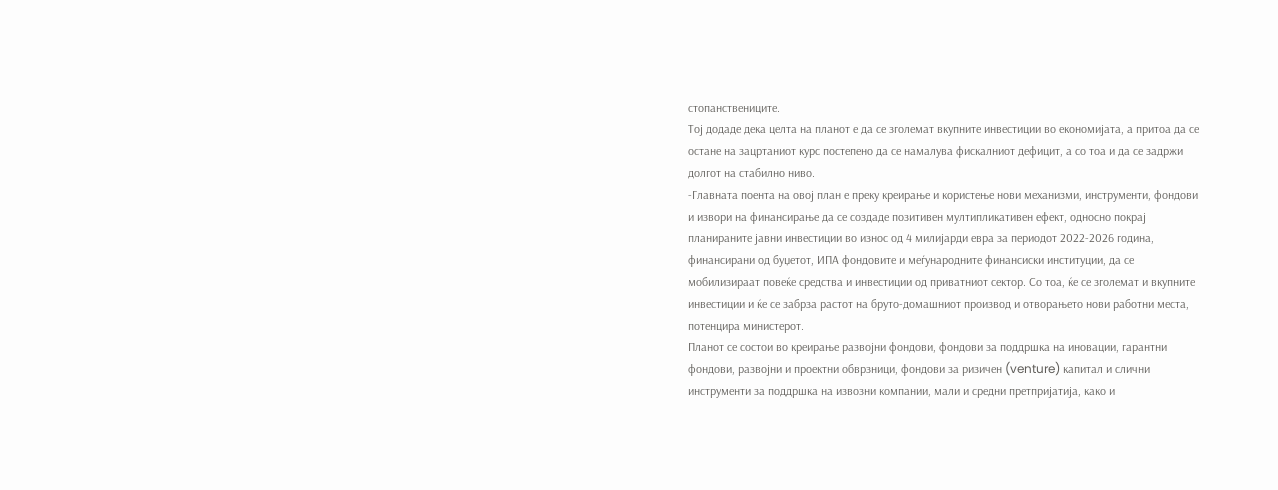стопанствениците.
Тој додаде дека целта на планот е да се зголемат вкупните инвестиции во економијата, а притоа да се остане на зацртаниот курс постепено да се намалува фискалниот дефицит, а со тоа и да се задржи долгот на стабилно ниво.
-Главната поента на овој план е преку креирање и користење нови механизми, инструменти, фондови и извори на финансирање да се создаде позитивен мултипликативен ефект, односно покрај планираните јавни инвестиции во износ од 4 милијарди евра за периодот 2022-2026 година, финансирани од буџетот, ИПА фондовите и меѓународните финансиски институции, да се мобилизираат повеќе средства и инвестиции од приватниот сектор. Со тоа, ќе се зголемат и вкупните инвестиции и ќе се забрза растот на бруто-домашниот производ и отворањето нови работни места, потенцира министерот.
Планот се состои во креирање развојни фондови, фондови за поддршка на иновации, гарантни фондови, развојни и проектни обврзници, фондови за ризичен (venture) капитал и слични инструменти за поддршка на извозни компании, мали и средни претпријатија, како и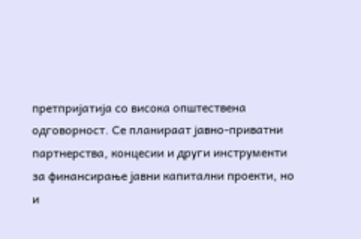претпријатија со висока општествена одговорност. Се планираат јавно-приватни партнерства, концесии и други инструменти за финансирање јавни капитални проекти, но и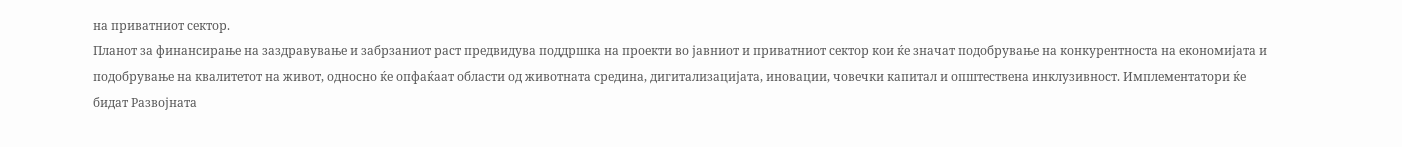на приватниот сектор.
Планот за финансирање на заздравување и забрзаниот раст предвидува поддршка на проекти во јавниот и приватниот сектор кои ќе значат подобрување на конкурентноста на економијата и подобрување на квалитетот на живот, односно ќе опфаќаат области од животната средина, дигитализацијата, иновации, човечки капитал и општествена инклузивност. Имплементатори ќе бидат Развојната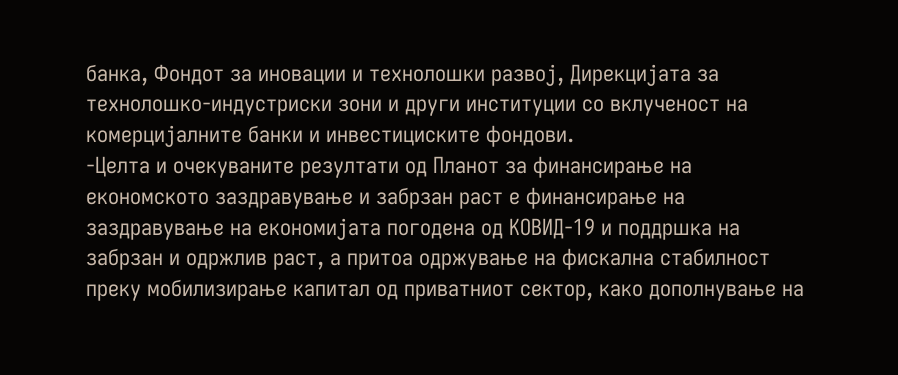банка, Фондот за иновации и технолошки развој, Дирекцијата за
технолошко-индустриски зони и други институции со вклученост на комерцијалните банки и инвестициските фондови.
-Целта и очекуваните резултати од Планот за финансирање на економското заздравување и забрзан раст е финансирање на заздравување на економијата погодена од КОВИД-19 и поддршка на забрзан и одржлив раст, а притоа одржување на фискална стабилност преку мобилизирање капитал од приватниот сектор, како дополнување на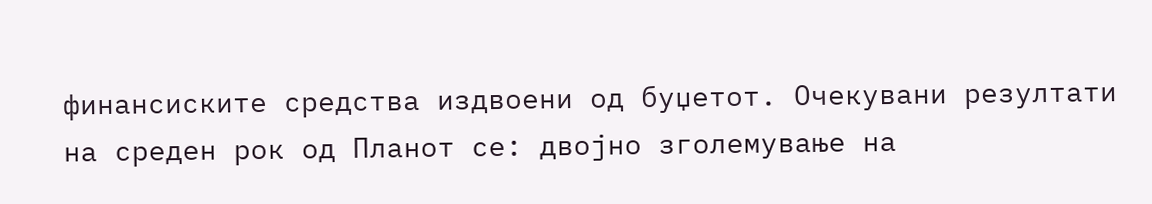финансиските средства издвоени од буџетот. Очекувани резултати на среден рок од Планот се: двојно зголемување на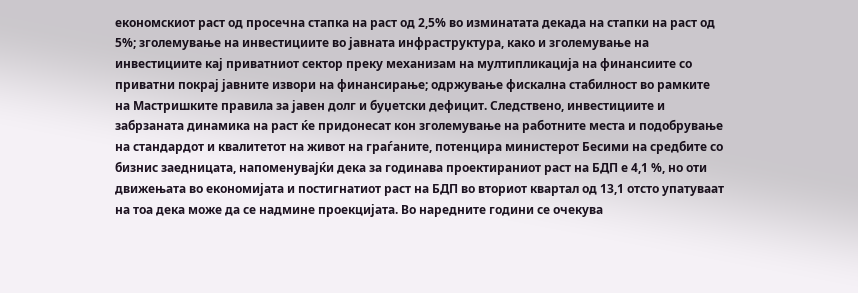економскиот раст од просечна стапка на раст од 2,5% во изминатата декада на стапки на раст од 5%; зголемување на инвестициите во јавната инфраструктура, како и зголемување на инвестициите кај приватниот сектор преку механизам на мултипликација на финансиите со приватни покрај јавните извори на финансирање; одржување фискална стабилност во рамките на Мастришките правила за јавен долг и буџетски дефицит. Следствено, инвестициите и забрзаната динамика на раст ќе придонесат кон зголемување на работните места и подобрување на стандардот и квалитетот на живот на граѓаните, потенцира министерот Бесими на средбите со бизнис заедницата, напоменувајќи дека за годинава проектираниот раст на БДП е 4,1 %, но оти движењата во економијата и постигнатиот раст на БДП во вториот квартал од 13,1 отсто упатуваат на тоа дека може да се надмине проекцијата. Во наредните години се очекува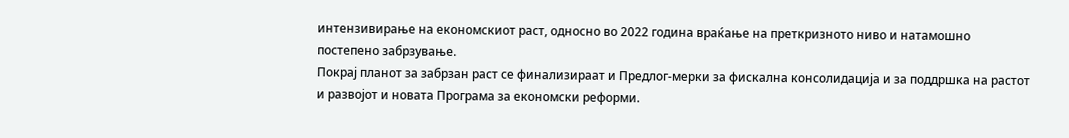интензивирање на економскиот раст, односно во 2022 година враќање на преткризното ниво и натамошно постепено забрзување.
Покрај планот за забрзан раст се финализираат и Предлог-мерки за фискална консолидација и за поддршка на растот и развојот и новата Програма за економски реформи.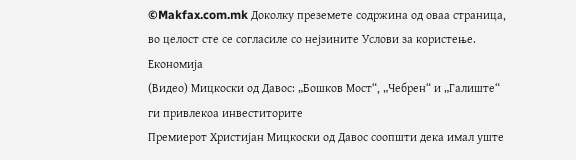©Makfax.com.mk Доколку преземете содржина од оваа страница, во целост сте се согласиле со нејзините Услови за користење.
Економија
(Видео) Мицкоски од Давос: „Бошков Мост“, „Чебрен“ и „Галиште“ ги привлекоа инвеститорите
Премиерот Христијан Мицкоски од Давос соопшти дека имал уште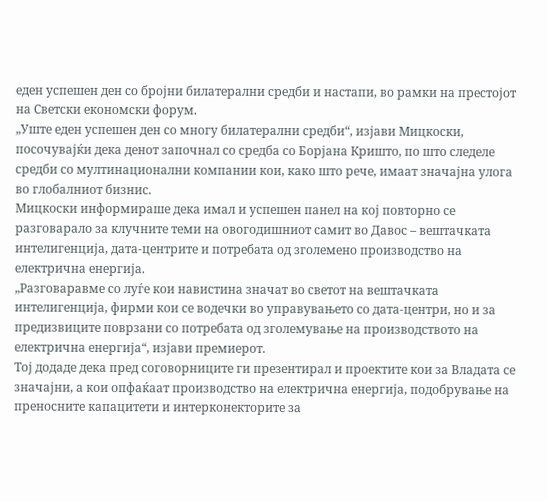еден успешен ден со бројни билатерални средби и настапи, во рамки на престојот на Светски економски форум.
„Уште еден успешен ден со многу билатерални средби“, изјави Мицкоски, посочувајќи дека денот започнал со средба со Борјана Кришто, по што следеле средби со мултинационални компании кои, како што рече, имаат значајна улога во глобалниот бизнис.
Мицкоски информираше дека имал и успешен панел на кој повторно се разговарало за клучните теми на овогодишниот самит во Давос – вештачката интелигенција, дата-центрите и потребата од зголемено производство на електрична енергија.
„Разговаравме со луѓе кои навистина значат во светот на вештачката интелигенција, фирми кои се водечки во управувањето со дата-центри, но и за предизвиците поврзани со потребата од зголемување на производството на електрична енергија“, изјави премиерот.
Тој додаде дека пред соговорниците ги презентирал и проектите кои за Владата се значајни, а кои опфаќаат производство на електрична енергија, подобрување на преносните капацитети и интерконекторите за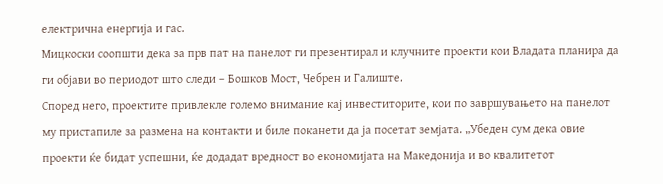електрична енергија и гас.
Мицкоски соопшти дека за прв пат на панелот ги презентирал и клучните проекти кои Владата планира да ги објави во периодот што следи – Бошков Мост, Чебрен и Галиште.
Според него, проектите привлекле големо внимание кај инвеститорите, кои по завршувањето на панелот му пристапиле за размена на контакти и биле поканети да ја посетат земјата. „Убеден сум дека овие проекти ќе бидат успешни, ќе додадат вредност во економијата на Македонија и во квалитетот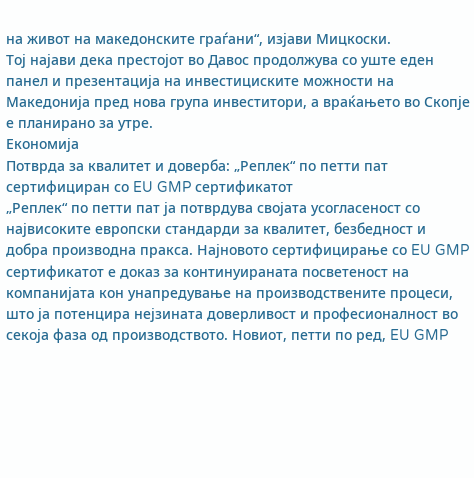на живот на македонските граѓани“, изјави Мицкоски.
Тој најави дека престојот во Давос продолжува со уште еден панел и презентација на инвестициските можности на Македонија пред нова група инвеститори, а враќањето во Скопје е планирано за утре.
Економија
Потврда за квалитет и доверба: „Реплек“ по петти пат сертифициран со EU GMP сертификатот
„Реплек“ по петти пат ја потврдува својата усогласеност со највисоките европски стандарди за квалитет, безбедност и добра производна пракса. Најновото сертифицирање со EU GMP сертификатот е доказ за континуираната посветеност на компанијата кон унапредување на производствените процеси, што ја потенцира нејзината доверливост и професионалност во секоја фаза од производството. Новиот, петти по ред, EU GMP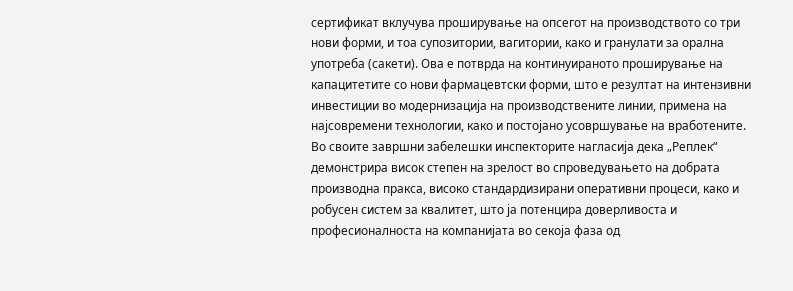сертификат вклучува проширување на опсегот на производството со три нови форми, и тоа супозитории, вагитории, како и гранулати за орална употреба (сакети). Ова е потврда на континуираното проширување на капацитетите со нови фармацевтски форми, што е резултат на интензивни инвестиции во модернизација на производствените линии, примена на најсовремени технологии, како и постојано усовршување на вработените.
Во своите завршни забелешки инспекторите нагласија дека „Реплек“ демонстрира висок степен на зрелост во спроведувањето на добрата производна пракса, високо стандардизирани оперативни процеси, како и робусен систем за квалитет, што ја потенцира доверливоста и професионалноста на компанијата во секоја фаза од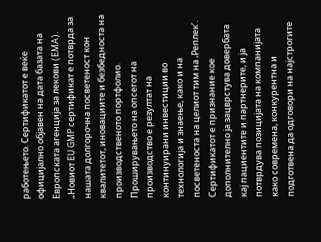работењето. Сертификатот е веќе официјално објавен на дата базата на Европската агенција за лекови (EMA).
„Новиот EU GMP сертификат е потврда за нашата долгорочна посветеност кон квалитетот, иновациите и безбедноста на производственото портфолио. Проширувањето на опсегот на производство е резултат на континуирани инвестиции во технологија и знаење, како и на посветеноста на целиот тим на ‚Реплек’. Сертификатот е признание кое дополнително ја зацврстува довербата кај пациентите и партнерите, и ја потврдува позицијата на компанијата како современа, конкурентна и подготвена да одговори на најстрогите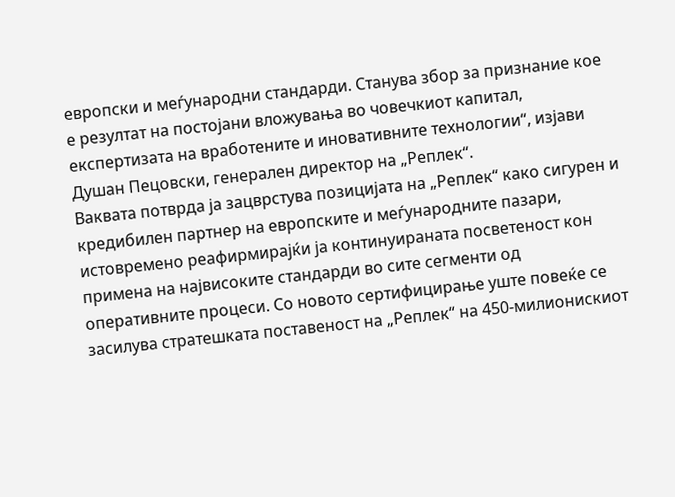европски и меѓународни стандарди. Станува збор за признание кое е резултат на постојани вложувања во човечкиот капитал, експертизата на вработените и иновативните технологии“, изјави Душан Пецовски, генерален директор на „Реплек“.
Ваквата потврда ја зацврстува позицијата на „Реплек“ како сигурен и кредибилен партнер на европските и меѓународните пазари, истовремено реафирмирајќи ја континуираната посветеност кон примена на највисоките стандарди во сите сегменти од оперативните процеси. Со новото сертифицирање уште повеќе се засилува стратешката поставеност на „Реплек“ на 450-милионискиот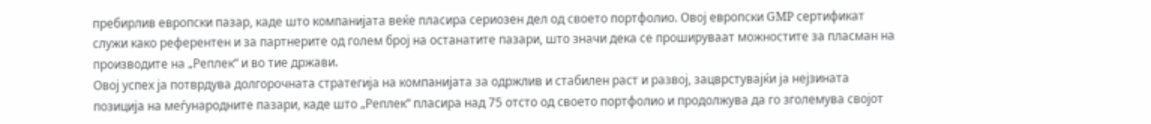пребирлив европски пазар, каде што компанијата веќе пласира сериозен дел од своето портфолио. Овој европски GMP сертификат служи како референтен и за партнерите од голем број на останатите пазари, што значи дека се прошируваат можностите за пласман на производите на „Реплек“ и во тие држави.
Овој успех ја потврдува долгорочната стратегија на компанијата за одржлив и стабилен раст и развој, зацврстувајќи ја нејзината позиција на меѓународните пазари, каде што „Реплек“ пласира над 75 отсто од своето портфолио и продолжува да го зголемува својот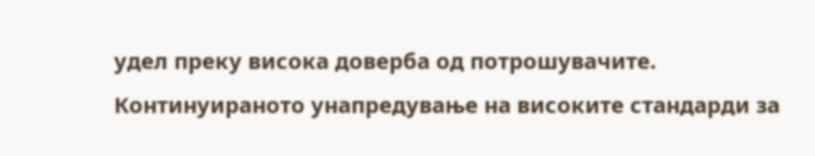удел преку висока доверба од потрошувачите. Континуираното унапредување на високите стандарди за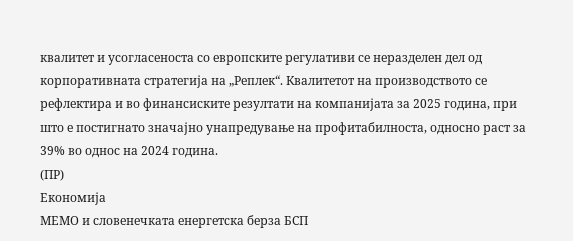квалитет и усогласеноста со европските регулативи се неразделен дел од корпоративната стратегија на „Реплек“. Квалитетот на производството се рефлектира и во финансиските резултати на компанијата за 2025 година, при што е постигнато значајно унапредување на профитабилноста, односно раст за 39% во однос на 2024 година.
(ПР)
Економија
МЕМО и словенечката енергетска берза БСП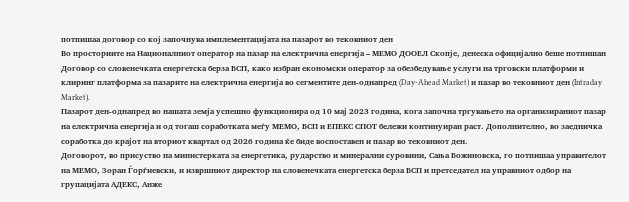потпишаа договор со кој започнува имплементацијата на пазарот во тековниот ден
Во просториите на Националниот оператор на пазар на електрична енергија – МЕМО ДООЕЛ Скопје, денеска официјално беше потпишан Договор со словенечката енергетска берза БСП, како избран економски оператор за обезбедување услуги на трговски платформи и клиринг платформа за пазарите на електрична енергија во сегментите ден-однапред (Day-Ahead Market) и пазар во тековниот ден (Intraday Market).
Пазарот ден-однапред во нашата земја успешно функционира од 10 мај 2023 година, кога започна тргувањето на организираниот пазар на електрична енергија и од тогаш соработката меѓу МЕМО, БСП и ЕПЕКС СПОТ бележи континуиран раст. Дополнително, во заедничка соработка до крајот на вториот квартал од 2026 година ќе биде воспоставен и пазар во тековниот ден.
Договорот, во присуство на министерката за енергетика, рударство и минерални суровини, Сања Божиновска, го потпишаа управителот на МЕМО, Зоран Ѓорѓиевски, и извршниот директор на словенечката енергетска берза БСП и претседател на управниот одбор на групацијата АДЕКС, Анже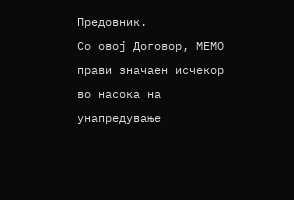Предовник.
Со овој Договор, МЕМО прави значаен исчекор во насока на унапредување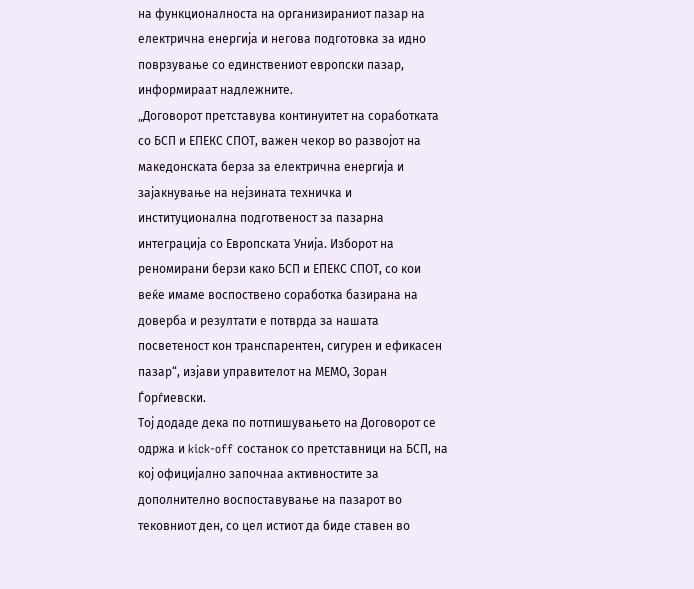на функционалноста на организираниот пазар на електрична енергија и негова подготовка за идно поврзување со единствениот европски пазар, информираат надлежните.
„Договорот претставува континуитет на соработката со БСП и ЕПЕКС СПОТ, важен чекор во развојот на македонската берза за електрична енергија и зајакнување на нејзината техничка и институционална подготвеност за пазарна интеграција со Европската Унија. Изборот на реномирани берзи како БСП и ЕПЕКС СПОТ, со кои веќе имаме воспоствено соработка базирана на доверба и резултати е потврда за нашата посветеност кон транспарентен, сигурен и ефикасен пазар“, изјави управителот на МЕМО, Зоран Ѓорѓиевски.
Тој додаде дека по потпишувањето на Договорот се одржа и kick-off состанок со претставници на БСП, на кој официјално започнаа активностите за дополнително воспоставување на пазарот во тековниот ден, со цел истиот да биде ставен во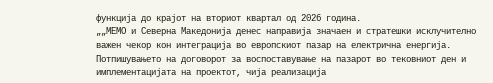функција до крајот на вториот квартал од 2026 година.
„„МЕМО и Северна Македонија денес направија значаен и стратешки исклучително важен чекор кон интеграција во европскиот пазар на електрична енергија. Потпишувањето на договорот за воспоставување на пазарoт во тековниот ден и имплементацијата на проектот, чија реализација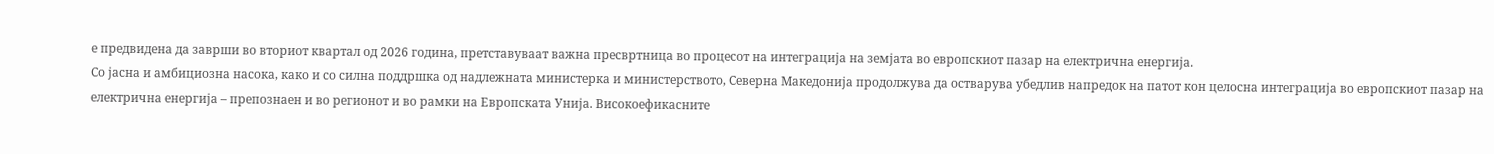е предвидена да заврши во вториот квартал од 2026 година, претставуваат важна пресвртница во процесот на интеграција на земјата во европскиот пазар на електрична енергија.
Со јасна и амбициозна насока, како и со силна поддршка од надлежната министерка и министерството, Северна Македонија продолжува да остварува убедлив напредок на патот кон целосна интеграција во европскиот пазар на електрична енергија – препознаен и во регионот и во рамки на Европската Унија. Високоефикасните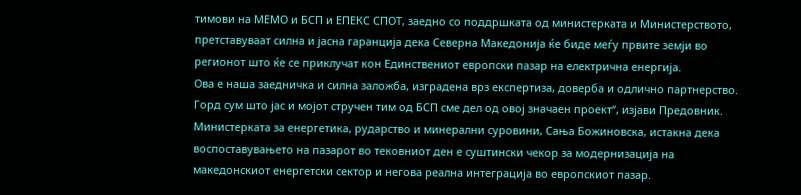тимови на МЕМО и БСП и ЕПЕКС СПОТ, заедно со поддршката од министерката и Министерството, претставуваат силна и јасна гаранција дека Северна Македонија ќе биде меѓу првите земји во регионот што ќе се приклучат кон Единствениот европски пазар на електрична енергија.
Ова е наша заедничка и силна заложба, изградена врз експертиза, доверба и одлично партнерство. Горд сум што јас и мојот стручен тим од БСП сме дел од овој значаен проект“, изјави Предовник.
Министерката за енергетика, рударство и минерални суровини, Сања Божиновска, истакна дека воспоставувањето на пазарот во тековниот ден е суштински чекор за модернизација на македонскиот енергетски сектор и негова реална интеграција во европскиот пазар.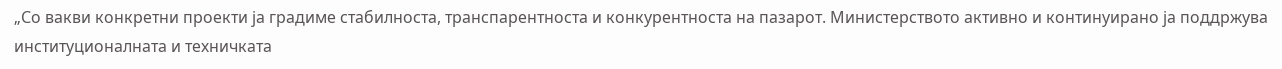„Со вакви конкретни проекти ја градиме стабилноста, транспарентноста и конкурентноста на пазарот. Министерството активно и континуирано ја поддржува институционалната и техничката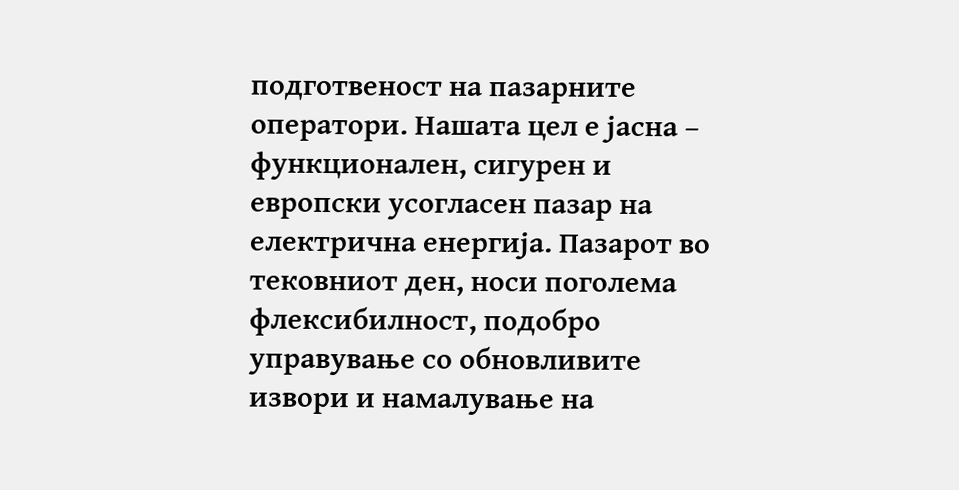подготвеност на пазарните оператори. Нашата цел е јасна – функционален, сигурен и европски усогласен пазар на електрична енергија. Пазарот во тековниот ден, носи поголема флексибилност, подобро управување со обновливите извори и намалување на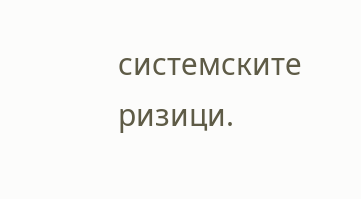системските ризици.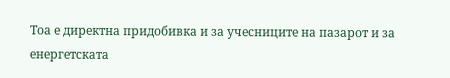Тоа е директна придобивка и за учесниците на пазарот и за енергетската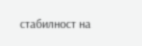стабилност на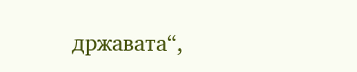државата“,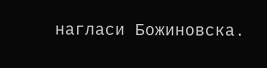нагласи Божиновска.